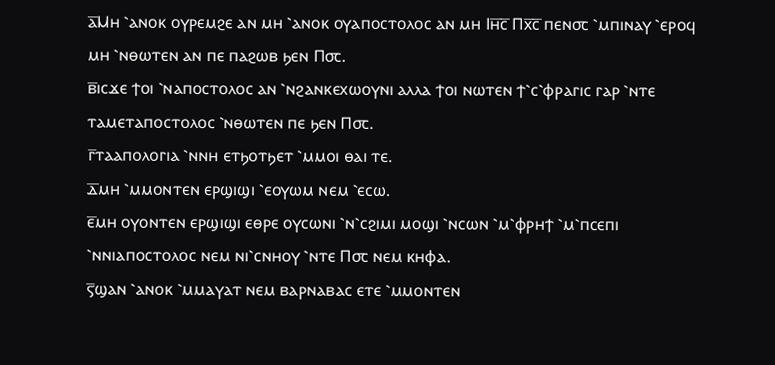ⲁ̅Ⲙⲏ ⳿ⲁⲛⲟⲕ ⲟⲩⲣⲉⲙϩⲉ ⲁⲛ ⲙⲏ ⳿ⲁⲛⲟⲕ ⲟⲩⲁⲡⲟⲥⲧⲟⲗⲟⲥ ⲁⲛ ⲙⲏ Ⲓⲏ̅ⲥ̅ Ⲡⲭ̅ⲥ̅ ⲡⲉⲛ⳪ ⳿ⲙⲡⲓⲛⲁⲩ ⳿ⲉⲣⲟϥ ⲙⲏ ⳿ⲛⲑⲱⲧⲉⲛ ⲁⲛ ⲡⲉ ⲡⲁϩⲱⲃ ϧⲉⲛ Ⲡ⳪.
ⲃ̅ⲓⲥϫⲉ ϯⲟⲓ ⳿ⲛⲁⲡⲟⲥⲧⲟⲗⲟⲥ ⲁⲛ ⳿ⲛϩⲁⲛⲕⲉⲭⲱⲟⲩⲛⲓ ⲁⲗⲗⲁ ϯⲟⲓ ⲛⲱⲧⲉⲛ ϯ⳿ⲥ⳿ⲫⲣⲁⲅⲓⲥ ⲅⲁⲣ ⳿ⲛⲧⲉ ⲧⲁⲙⲉⲧⲁⲡⲟⲥⲧⲟⲗⲟⲥ ⳿ⲛⲑⲱⲧⲉⲛ ⲡⲉ ϧⲉⲛ Ⲡ⳪.
ⲅ̅ⲧⲁⲁⲡⲟⲗⲟⲅⲓⲁ ⳿ⲛⲛⲏ ⲉⲧϧⲟⲧϧⲉⲧ ⳿ⲙⲙⲟⲓ ⲑⲁⲓ ⲧⲉ.
ⲇ̅ⲙⲏ ⳿ⲙⲙⲟⲛⲧⲉⲛ ⲉⲣϣⲓϣⲓ ⳿ⲉⲟⲩⲱⲙ ⲛⲉⲙ ⳿ⲉⲥⲱ.
ⲉ̅ⲙⲏ ⲟⲩⲟⲛⲧⲉⲛ ⲉⲣϣⲓϣⲓ ⲉⲑⲣⲉ ⲟⲩⲥⲱⲛⲓ ⳿ⲛ⳿ⲥϩⲓⲙⲓ ⲙⲟϣⲓ ⳿ⲛⲥⲱⲛ ⳿ⲙ⳿ⲫⲣⲏϯ ⳿ⲙ⳿ⲡⲥⲉⲡⲓ ⳿ⲛⲛⲓⲁⲡⲟⲥⲧⲟⲗⲟⲥ ⲛⲉⲙ ⲛⲓ⳿ⲥⲛⲏⲟⲩ ⳿ⲛⲧⲉ Ⲡ⳪ ⲛⲉⲙ ⲕⲏⲫⲁ.
ⲋ̅ϣⲁⲛ ⳿ⲁⲛⲟⲕ ⳿ⲙⲙⲁⲩⲁⲧ ⲛⲉⲙ ⲃⲁⲣⲛⲁⲃⲁⲥ ⲉⲧⲉ ⳿ⲙⲙⲟⲛⲧⲉⲛ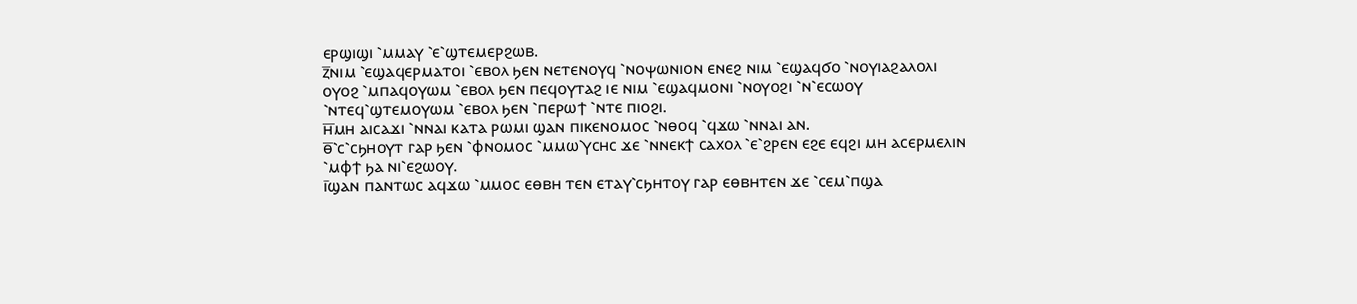ⲉⲣϣⲓϣⲓ ⳿ⲙⲙⲁⲩ ⳿ⲉ⳿ϣⲧⲉⲙⲉⲣϩⲱⲃ.
ⲍ̅ⲛⲓⲙ ⳿ⲉϣⲁϥⲉⲣⲙⲁⲧⲟⲓ ⳿ⲉⲃⲟⲗ ϧⲉⲛ ⲛⲉⲧⲉⲛⲟⲩϥ ⳿ⲛⲟⲯⲱⲛⲓⲟⲛ ⲉⲛⲉϩ ⲛⲓⲙ ⳿ⲉϣⲁϥϭⲟ ⳿ⲛⲟⲩⲓⲁϩⲁⲗⲟⲗⲓ ⲟⲩⲟϩ ⳿ⲙⲡⲁϥⲟⲩⲱⲙ ⳿ⲉⲃⲟⲗ ϧⲉⲛ ⲡⲉϥⲟⲩⲧⲁϩ ⲓⲉ ⲛⲓⲙ ⳿ⲉϣⲁϥⲙⲟⲛⲓ ⳿ⲛⲟⲩⲟϩⲓ ⳿ⲛ⳿ⲉⲥⲱⲟⲩ ⳿ⲛⲧⲉϥ⳿ϣⲧⲉⲙⲟⲩⲱⲙ ⳿ⲉⲃⲟⲗ ϧⲉⲛ ⳿ⲡⲉⲣⲱϯ ⳿ⲛⲧⲉ ⲡⲓⲟϩⲓ.
ⲏ̅ⲙⲏ ⲁⲓⲥⲁϫⲓ ⳿ⲛⲛⲁⲓ ⲕⲁⲧⲁ ⲣⲱⲙⲓ ϣⲁⲛ ⲡⲓⲕⲉⲛⲟⲙⲟⲥ ⳿ⲛⲑⲟϥ ⳿ϥϫⲱ ⳿ⲛⲛⲁⲓ ⲁⲛ.
ⲑ̅⳿ⲥ⳿ⲥϧⲏⲟⲩⲧ ⲅⲁⲣ ϧⲉⲛ ⳿ⲫⲛⲟⲙⲟⲥ ⳿ⲙⲙⲱ⳿ⲩⲥⲏⲥ ϫⲉ ⳿ⲛⲛⲉⲕϯ ⲥⲁⲭⲟⲗ ⳿ⲉ⳿ϩⲣⲉⲛ ⲉϩⲉ ⲉϥϩⲓ ⲙⲏ ⲁⲥⲉⲣⲙⲉⲗⲓⲛ ⳿ⲙⲫϯ ϧⲁ ⲛⲓ⳿ⲉϩⲱⲟⲩ.
ⲓ̅ϣⲁⲛ ⲡⲁⲛⲧⲱⲥ ⲁϥϫⲱ ⳿ⲙⲙⲟⲥ ⲉⲑⲃⲏ ⲧⲉⲛ ⲉⲧⲁⲩ⳿ⲥϧⲏⲧⲟⲩ ⲅⲁⲣ ⲉⲑⲃⲏⲧⲉⲛ ϫⲉ ⳿ⲥⲉⲙ⳿ⲡϣⲁ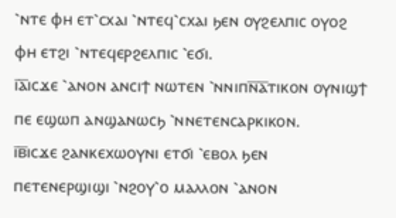⳿ⲛⲧⲉ ⲫⲏ ⲉⲧ⳿ⲥⲭⲁⲓ ⳿ⲛⲧⲉϥ⳿ⲥⲭⲁⲓ ϧⲉⲛ ⲟⲩϩⲉⲗⲡⲓⲥ ⲟⲩⲟϩ ⲫⲏ ⲉⲧϩⲓ ⳿ⲛⲧⲉϥⲉⲣϩⲉⲗⲡⲓⲥ ⳿ⲉϭⲓ.
ⲓ̅ⲁ̅ⲓⲥϫⲉ ⳿ⲁⲛⲟⲛ ⲁⲛⲥⲓϯ ⲛⲱⲧⲉⲛ ⳿ⲛⲛⲓⲡⲛ̅ⲁ̅ⲧⲓⲕⲟⲛ ⲟⲩⲛⲓϣϯ ⲡⲉ ⲉϣⲱⲡ ⲁⲛϣⲁⲛⲱⲥϧ ⳿ⲛⲛⲉⲧⲉⲛⲥⲁⲣⲕⲓⲕⲟⲛ.
ⲓ̅ⲃ̅ⲓⲥϫⲉ ϩⲁⲛⲕⲉⲭⲱⲟⲩⲛⲓ ⲉⲧϭⲓ ⳿ⲉⲃⲟⲗ ϧⲉⲛ ⲡⲉⲧⲉⲛⲉⲣϣⲓϣⲓ ⳿ⲛϩⲟⲩ⳿ⲟ ⲙⲁⲗⲗⲟⲛ ⳿ⲁⲛⲟⲛ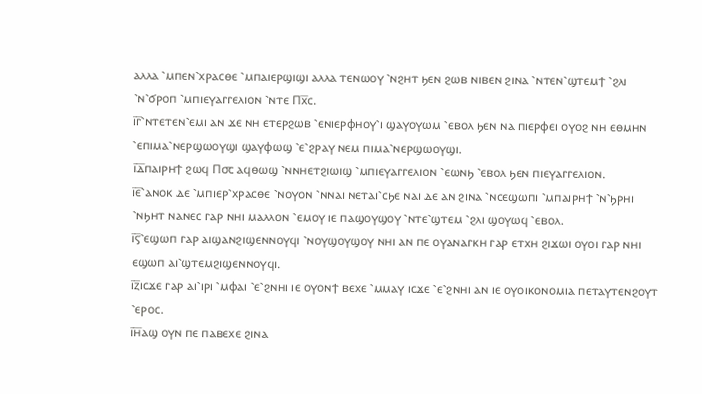ⲁⲗⲗⲁ ⳿ⲙⲡⲉⲛ⳿ⲭⲣⲁⲥⲑⲉ ⳿ⲙⲡⲁⲓⲉⲣϣⲓϣⲓ ⲁⲗⲗⲁ ⲧⲉⲛⲱⲟⲩ ⳿ⲛϩⲏⲧ ϧⲉⲛ ϩⲱⲃ ⲛⲓⲃⲉⲛ ϩⲓⲛⲁ ⳿ⲛⲧⲉⲛ⳿ϣⲧⲉⲙϯ ⳿ϩⲗⲓ ⳿ⲛ⳿ϭⲣⲟⲡ ⳿ⲙⲡⲓⲉⲩⲁⲅⲅⲉⲗⲓⲟⲛ ⳿ⲛⲧⲉ Ⲡⲭ̅ⲥ.
ⲓ̅ⲅ̅⳿ⲛⲧⲉⲧⲉⲛ⳿ⲉⲙⲓ ⲁⲛ ϫⲉ ⲛⲏ ⲉⲧⲉⲣϩⲱⲃ ⳿ⲉⲛⲓⲉⲣⲫⲏⲟⲩ⳿ⲓ ϣⲁⲩⲟⲩⲱⲙ ⳿ⲉⲃⲟⲗ ϧⲉⲛ ⲛⲁ ⲡⲓⲉⲣⲫⲉⲓ ⲟⲩⲟϩ ⲛⲏ ⲉⲑⲙⲏⲛ ⳿ⲉⲡⲓⲙⲁ⳿ⲛⲉⲣϣⲱⲟⲩϣⲓ ϣⲁⲩⲫⲱϣ ⳿ⲉ⳿ϩⲣⲁⲩ ⲛⲉⲙ ⲡⲓⲙⲁ⳿ⲛⲉⲣϣⲱⲟⲩϣⲓ.
ⲓ̅ⲇ̅ⲡⲁⲓⲣⲏϯ ϩⲱϥ Ⲡ⳪ ⲁϥⲑⲱϣ ⳿ⲛⲛⲏⲉⲧϩⲓⲱⲓϣ ⳿ⲙⲡⲓⲉⲩⲁⲅⲅⲉⲗⲓⲟⲛ ⳿ⲉⲱⲛϧ ⳿ⲉⲃⲟⲗ ϧⲉⲛ ⲡⲓⲉⲩⲁⲅⲅⲉⲗⲓⲟⲛ.
ⲓ̅ⲉ̅⳿ⲁⲛⲟⲕ ⲇⲉ ⳿ⲙⲡⲓⲉⲣ⳿ⲭⲣⲁⲥⲑⲉ ⳿ⲛⲟⲩⲟⲛ ⳿ⲛⲛⲁⲓ ⲛⲉⲧⲁⲓ⳿ⲥϧⲉ ⲛⲁⲓ ⲇⲉ ⲁⲛ ϩⲓⲛⲁ ⳿ⲛⲥⲉϣⲱⲡⲓ ⳿ⲙⲡⲁⲓⲣⲏϯ ⳿ⲛ⳿ϧⲣⲏⲓ ⳿ⲛϧⲏⲧ ⲛⲁⲛⲉⲥ ⲅⲁⲣ ⲛⲏⲓ ⲙⲁⲗⲗⲟⲛ ⳿ⲉⲙⲟⲩ ⲓⲉ ⲡⲁϣⲟⲩϣⲟⲩ ⳿ⲛⲧⲉ⳿ϣⲧⲉⲙ ⳿ϩⲗⲓ ϣⲟⲩⲱϥ ⳿ⲉⲃⲟⲗ.
ⲓ̅ⲋ̅⳿ⲉϣⲱⲡ ⲅⲁⲣ ⲁⲓϣⲁⲛϩⲓϣⲉⲛⲛⲟⲩϥⲓ ⳿ⲛⲟⲩϣⲟⲩϣⲟⲩ ⲛⲏⲓ ⲁⲛ ⲡⲉ ⲟⲩⲁⲛⲁⲅⲕⲏ ⲅⲁⲣ ⲉⲧⲭⲏ ϩⲓϫⲱⲓ ⲟⲩⲟⲓ ⲅⲁⲣ ⲛⲏⲓ ⲉϣⲱⲡ ⲁⲓ⳿ϣⲧⲉⲙϩⲓϣⲉⲛⲛⲟⲩϥⲓ.
ⲓ̅ⲍ̅ⲓⲥϫⲉ ⲅⲁⲣ ⲁⲓ⳿ⲓⲣⲓ ⳿ⲙⲫⲁⲓ ⳿ⲉ⳿ϩⲛⲏⲓ ⲓⲉ ⲟⲩⲟⲛϯ ⲃⲉⲭⲉ ⳿ⲙⲙⲁⲩ ⲓⲥϫⲉ ⳿ⲉ⳿ϩⲛⲏⲓ ⲁⲛ ⲓⲉ ⲟⲩⲟⲓⲕⲟⲛⲟⲙⲓⲁ ⲡⲉⲧⲁⲩⲧⲉⲛϩⲟⲩⲧ ⳿ⲉⲣⲟⲥ.
ⲓ̅ⲏ̅ⲁϣ ⲟⲩⲛ ⲡⲉ ⲡⲁⲃⲉⲭⲉ ϩⲓⲛⲁ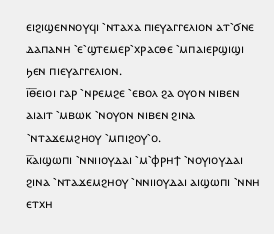ⲉⲓϩⲓϣⲉⲛⲛⲟⲩϥⲓ ⳿ⲛⲧⲁⲭⲁ ⲡⲓⲉⲩⲁⲅⲅⲉⲗⲓⲟⲛ ⲁⲧ⳿ϭⲛⲉ ⲇⲁⲡⲁⲛⲏ ⳿ⲉ⳿ϣⲧⲉⲙⲉⲣ⳿ⲭⲣⲁⲥⲑⲉ ⳿ⲙⲡⲁⲓⲉⲣϣⲓϣⲓ ϧⲉⲛ ⲡⲓⲉⲩⲁⲅⲅⲉⲗⲓⲟⲛ.
ⲓ̅ⲑ̅ⲉⲓⲟⲓ ⲅⲁⲣ ⳿ⲛⲣⲉⲙϩⲉ ⳿ⲉⲃⲟⲗ ϩⲁ ⲟⲩⲟⲛ ⲛⲓⲃⲉⲛ ⲁⲓⲁⲓⲧ ⳿ⲙⲃⲱⲕ ⳿ⲛⲟⲩⲟⲛ ⲛⲓⲃⲉⲛ ϩⲓⲛⲁ ⳿ⲛⲧⲁϫⲉⲙϩⲏⲟⲩ ⳿ⲙⲡⲓϩⲟⲩ⳿ⲟ.
ⲕ̅ⲁⲓϣⲱⲡⲓ ⳿ⲛⲛⲓⲓⲟⲩⲇⲁⲓ ⳿ⲙ⳿ⲫⲣⲏϯ ⳿ⲛⲟⲩⲓⲟⲩⲇⲁⲓ ϩⲓⲛⲁ ⳿ⲛⲧⲁϫⲉⲙϩⲏⲟⲩ ⳿ⲛⲛⲓⲓⲟⲩⲇⲁⲓ ⲁⲓϣⲱⲡⲓ ⳿ⲛⲛⲏ ⲉⲧⲭⲏ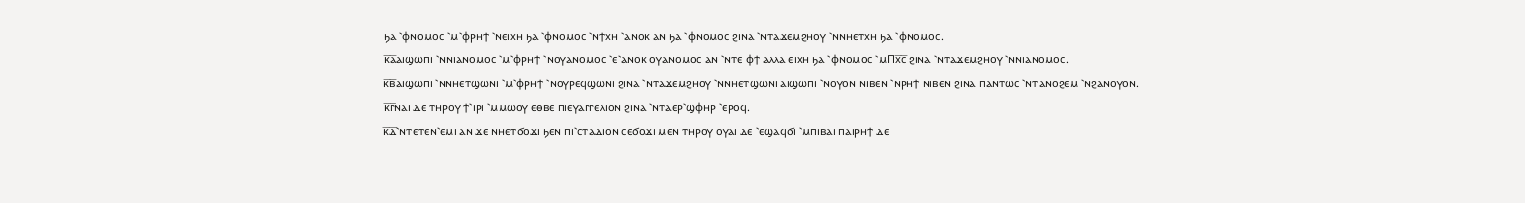ϧⲁ ⳿ⲫⲛⲟⲙⲟⲥ ⳿ⲙ⳿ⲫⲣⲏϯ ⳿ⲛⲉⲓⲭⲏ ϧⲁ ⳿ⲫⲛⲟⲙⲟⲥ ⳿ⲛϯⲭⲏ ⳿ⲁⲛⲟⲕ ⲁⲛ ϧⲁ ⳿ⲫⲛⲟⲙⲟⲥ ϩⲓⲛⲁ ⳿ⲛⲧⲁϫⲉⲙϩⲏⲟⲩ ⳿ⲛⲛⲏⲉⲧⲭⲏ ϧⲁ ⳿ⲫⲛⲟⲙⲟⲥ.
ⲕ̅ⲁ̅ⲁⲓϣⲱⲡⲓ ⳿ⲛⲛⲓⲁⲛⲟⲙⲟⲥ ⳿ⲙ⳿ⲫⲣⲏϯ ⳿ⲛⲟⲩⲁⲛⲟⲙⲟⲥ ⳿ⲉ⳿ⲁⲛⲟⲕ ⲟⲩⲁⲛⲟⲙⲟⲥ ⲁⲛ ⳿ⲛⲧⲉ ⲫϯ ⲁⲗⲗⲁ ⲉⲓⲭⲏ ϧⲁ ⳿ⲫⲛⲟⲙⲟⲥ ⳿ⲙⲠⲭ̅ⲥ̅ ϩⲓⲛⲁ ⳿ⲛⲧⲁϫⲉⲙϩⲏⲟⲩ ⳿ⲛⲛⲓⲁⲛⲟⲙⲟⲥ.
ⲕ̅ⲃ̅ⲁⲓϣⲱⲡⲓ ⳿ⲛⲛⲏⲉⲧϣⲱⲛⲓ ⳿ⲙ⳿ⲫⲣⲏϯ ⳿ⲛⲟⲩⲣⲉϥϣⲱⲛⲓ ϩⲓⲛⲁ ⳿ⲛⲧⲁϫⲉⲙϩⲏⲟⲩ ⳿ⲛⲛⲏⲉⲧϣⲱⲛⲓ ⲁⲓϣⲱⲡⲓ ⳿ⲛⲟⲩⲟⲛ ⲛⲓⲃⲉⲛ ⳿ⲛⲣⲏϯ ⲛⲓⲃⲉⲛ ϩⲓⲛⲁ ⲡⲁⲛⲧⲱⲥ ⳿ⲛⲧⲁⲛⲟϩⲉⲙ ⳿ⲛϩⲁⲛⲟⲩⲟⲛ.
ⲕ̅ⲅ̅ⲛⲁⲓ ⲇⲉ ⲧⲏⲣⲟⲩ ϯ⳿ⲓⲣⲓ ⳿ⲙⲙⲱⲟⲩ ⲉⲑⲃⲉ ⲡⲓⲉⲩⲁⲅⲅⲉⲗⲓⲟⲛ ϩⲓⲛⲁ ⳿ⲛⲧⲁⲉⲣ⳿ϣⲫⲏⲣ ⳿ⲉⲣⲟϥ.
ⲕ̅ⲇ̅⳿ⲛⲧⲉⲧⲉⲛ⳿ⲉⲙⲓ ⲁⲛ ϫⲉ ⲛⲏⲉⲧϭⲟϫⲓ ϧⲉⲛ ⲡⲓ⳿ⲥⲧⲁⲇⲓⲟⲛ ⲥⲉϭⲟϫⲓ ⲙⲉⲛ ⲧⲏⲣⲟⲩ ⲟⲩⲁⲓ ⲇⲉ ⳿ⲉϣⲁϥϭⲓ ⳿ⲙⲡⲓⲃⲁⲓ ⲡⲁⲓⲣⲏϯ ⲇⲉ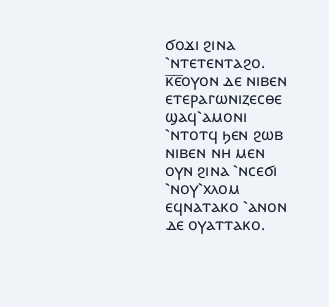ϭⲟϫⲓ ϩⲓⲛⲁ ⳿ⲛⲧⲉⲧⲉⲛⲧⲁϩⲟ.
ⲕ̅ⲉ̅ⲟⲩⲟⲛ ⲇⲉ ⲛⲓⲃⲉⲛ ⲉⲧⲉⲣⲁⲅⲱⲛⲓⲍⲉⲥⲑⲉ ϣⲁϥ⳿ⲁⲙⲟⲛⲓ ⳿ⲛⲧⲟⲧϥ ϧⲉⲛ ϩⲱⲃ ⲛⲓⲃⲉⲛ ⲛⲏ ⲙⲉⲛ ⲟⲩⲛ ϩⲓⲛⲁ ⳿ⲛⲥⲉϭⲓ ⳿ⲛⲟⲩ⳿ⲭⲗⲟⲙ ⲉϥⲛⲁⲧⲁⲕⲟ ⳿ⲁⲛⲟⲛ ⲇⲉ ⲟⲩⲁⲧⲧⲁⲕⲟ.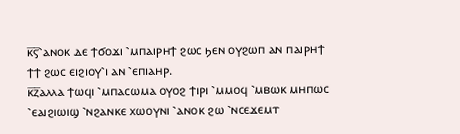ⲕ̅ⲋ̅⳿ⲁⲛⲟⲕ ⲇⲉ ϯϭⲟϫⲓ ⳿ⲙⲡⲁⲓⲣⲏϯ ϩⲱⲥ ϧⲉⲛ ⲟⲩϩⲱⲡ ⲁⲛ ⲡⲁⲓⲣⲏϯ ϯϯ ϩⲱⲥ ⲉⲓϩⲓⲟⲩ⳿ⲓ ⲁⲛ ⳿ⲉⲡⲓⲁⲏⲣ.
ⲕ̅ⲍ̅ⲁⲗⲗⲁ ϯⲱϥⲓ ⳿ⲙⲡⲁⲥⲱⲙⲁ ⲟⲩⲟϩ ϯⲓⲣⲓ ⳿ⲙⲙⲟϥ ⳿ⲙⲃⲱⲕ ⲙⲏⲡⲱⲥ ⳿ⲉⲁⲓϩⲓⲱⲓϣ ⳿ⲛϩⲁⲛⲕⲉ ⲭⲱⲟⲩⲛⲓ ⳿ⲁⲛⲟⲕ ϩⲱ ⳿ⲛⲥⲉϫⲉⲙⲧ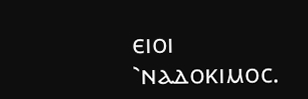ⲉⲓⲟⲓ ⳿ⲛⲁⲇⲟⲕⲓⲙⲟⲥ.